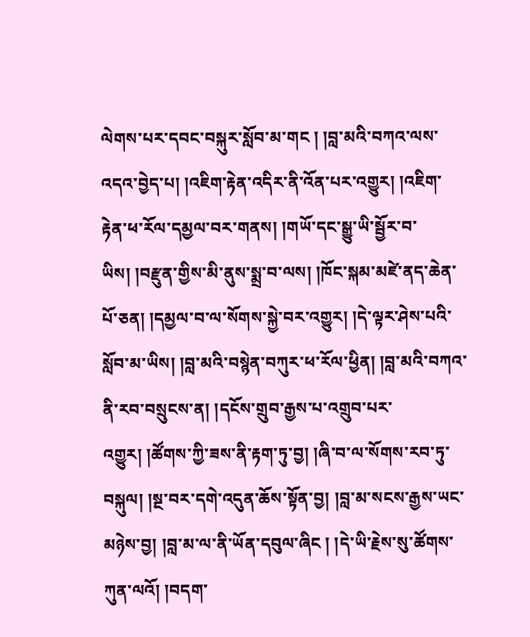ལེགས་པར་དབང་བསྐུར་སློབ་མ་གང ། །བླ་མའི་བཀའ་ལས་འདའ་བྱེད་པ། །འཇིག་རྟེན་འདིར་ནི་འོན་པར་འགྱུར། །འཇིག་རྟེན་ཕ་རོལ་དམྱལ་བར་གནས། །གཡོ་དང་སྒྱུ་ཡི་སྦྱོར་བ་ཡིས། །བརྫུན་གྱིས་མི་ནུས་སྨྲ་བ་ལས། །ཁོང་སྐམ་མཛེ་ནད་ཆེན་པོ་ཅན། །དམྱལ་བ་ལ་སོགས་སྐྱེ་བར་འགྱུར། །དེ་ལྟར་ཤེས་པའི་སློབ་མ་ཡིས། །བླ་མའི་བསྙེན་བཀུར་ཕ་རོལ་ཕྱིན། །བླ་མའི་བཀའ་ནི་རབ་བསྲུངས་ན། །དངོས་གྲུབ་རྒྱས་པ་འགྲུབ་པར་འགྱུར། །ཚོགས་ཀྱི་ཟས་ནི་རྟག་ཏུ་བྱ། །ཞི་བ་ལ་སོགས་རབ་ཏུ་བསྐུལ། །སྔ་བར་དགེ་འདུན་ཆོས་སྟོན་བྱ། །བླ་མ་སངས་རྒྱས་ཡང་མཉེས་བྱ། །བླ་མ་ལ་ནི་ཡོན་དབུལ་ཞིང ། །དེ་ཡི་རྗེས་སུ་ཚོགས་ཀུན་ལའོ། །བདག་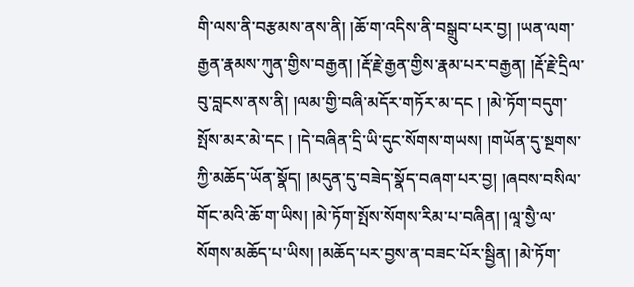གི་ལས་ནི་བརྩམས་ནས་ནི། །ཆོ་ག་འདིས་ནི་བསྒྲུབ་པར་བྱ། །ཡན་ལག་རྒྱན་རྣམས་ཀུན་གྱིས་བརྒྱན། །རྡོ་རྗེ་རྒྱན་གྱིས་རྣམ་པར་བརྒྱན། །རྡོ་རྗེ་དྲིལ་བུ་བླངས་ནས་ནི། །ལམ་གྱི་བཞི་མདོར་གཏོར་མ་དང ། །མེ་ཏོག་བདུག་སྤོས་མར་མེ་དང ། །དེ་བཞིན་དྲི་ཡི་དུང་སོགས་གཡས། །གཡོན་དུ་སྔགས་ཀྱི་མཆོད་ཡོན་སྣོད། །མདུན་དུ་བཟེད་སྣོད་བཞག་པར་བྱ། །ཞབས་བསིལ་གོང་མའི་ཆོ་ག་ཡིས། །མེ་ཏོག་སྤོས་སོགས་རིམ་པ་བཞིན། །ལཱ་སྱཻ་ལ་སོགས་མཆོད་པ་ཡིས། །མཆོད་པར་བྱས་ན་བཟང་པོར་སྦྱིན། །མེ་ཏོག་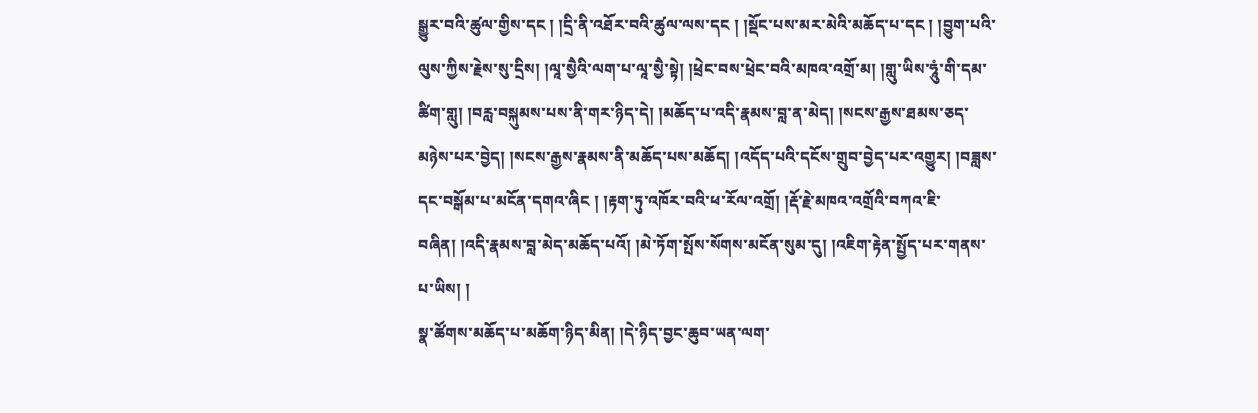སྒྱུར་བའི་ཚུལ་གྱིས་དང ། །དྲི་ནི་འཐོར་བའི་ཚུལ་ལས་དང ། །སྡོང་པས་མར་མེའི་མཆོད་པ་དང ། །བྱུག་པའི་ལུས་ཀྱིས་རྗེས་སུ་དྲིས། །ལཱ་སྱཻའི་ལག་པ་ལཱ་སྱཻ་སྟེ། །ཕྲེང་བས་ཕྲེང་བའི་མཁའ་འགྲོ་མ། །གླུ་ཡིས་ཧཱུཾ་གི་དམ་ཚིག་གླུ། །བརླ་བསྐུམས་པས་ནི་གར་ཉིད་དེ། །མཆོད་པ་འདི་རྣམས་བླ་ན་མེད། །སངས་རྒྱས་ཐམས་ཅད་མཉེས་པར་བྱེད། །སངས་རྒྱས་རྣམས་ནི་མཆོད་པས་མཆོད། །འདོད་པའི་དངོས་གྲུབ་བྱེད་པར་འགྱུར། །བཟླས་དང་བསྒོམ་པ་མངོན་དགའ་ཞིང ། །རྟག་ཏུ་འཁོར་བའི་ཕ་རོལ་འགྲོ། །རྡོ་རྗེ་མཁའ་འགྲོའི་བཀའ་ཇི་བཞིན། །འདི་རྣམས་བླ་མེད་མཆོད་པའོ། །མེ་ཏོག་སྤོས་སོགས་མངོན་སུམ་དུ། །འཇིག་རྟེན་སྤྱོད་པར་གནས་པ་ཡིས། །
སྣ་ཚོགས་མཆོད་པ་མཆོག་ཉིད་མིན། །དེ་ཉིད་བྱང་ཆུབ་ཡན་ལག་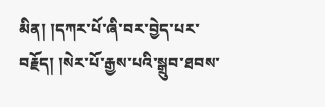མིན། །དཀར་པོ་ཞི་བར་བྱེད་པར་བརྗོད། །སེར་པོ་རྒྱས་པའི་སྒྲུབ་ཐབས་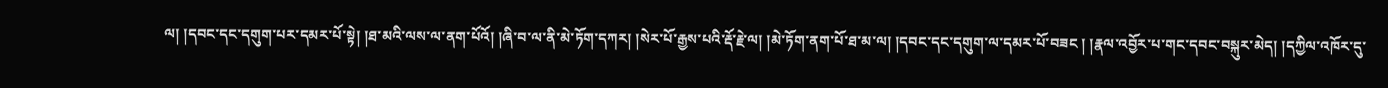ལ། །དབང་དང་དགུག་པར་དམར་པོ་སྟེ། །ཐ་མའི་ལས་ལ་ནག་པོའོ། །ཞི་བ་ལ་ནི་མེ་ཏོག་དཀར། །སེར་པོ་རྒྱས་པའི་རྡོ་རྗེ་ལ། །མེ་ཏོག་ནག་པོ་ཐ་མ་ལ། །དབང་དང་དགུག་ལ་དམར་པོ་བཟང ། །རྣལ་འབྱོར་པ་གང་དབང་བསྐུར་མེད། །དཀྱིལ་འཁོར་དུ་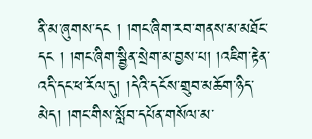ནི་མ་ཞུགས་དང ། །གང་ཞིག་རབ་གནས་མ་མཐོང་དང ། །གང་ཞིག་སྦྱིན་སྲེག་མ་བྱས་པ། །འཇིག་རྟེན་འདི་དང་ཕ་རོལ་དུ། །དེའི་དངོས་གྲུབ་མཆོག་ཉིད་མེད། །གང་གིས་སློབ་དཔོན་གསོལ་མ་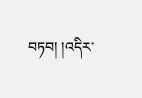བཏབ། །འདིར་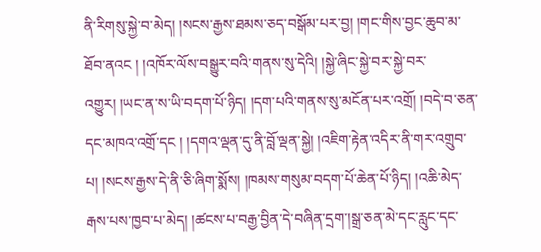ནི་རིགསུ་སྐྱེ་བ་མེད། །སངས་རྒྱས་ཐམས་ཅད་བསྒོམ་པར་བྱ། །གང་གིས་བྱང་ཆུབ་མ་ཐོབ་ནའང ། །འཁོར་ལོས་བསྒྱུར་བའི་གནས་སུ་དེའི། །སྐྱེ་ཞིང་སྐྱེ་བར་སྐྱེ་བར་འགྱུར། །ཡང་ན་ས་ཡི་བདག་པོ་ཉིད། །དག་པའི་གནས་སུ་མངོན་པར་འགྲོ། །བདེ་བ་ཅན་དང་མཁའ་འགྲོ་དང ། །དགའ་ལྡན་དུ་ནི་བློ་ལྡན་སྐྱེ། །འཇིག་རྟེན་འདིར་ནི་གར་འགྲུབ་པ། །སངས་རྒྱས་དེ་ནི་ཅི་ཞིག་སྨོས། །ཁམས་གསུམ་བདག་པོ་ཆེན་པོ་ཉིད། །འཆི་མེད་རྒས་པས་ཁྱབ་པ་མེད། །ཚངས་པ་བརྒྱ་བྱིན་དེ་བཞིན་དྲག་།སྒྲ་ཅན་མེ་དང་རླུང་དང་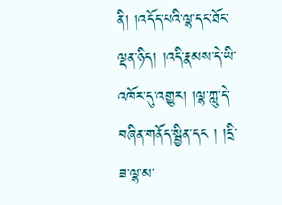ནི། །འདོད་པའི་ལྷ་དང་ཐོང་ལྡན་ཉིད། །འདི་རྣམས་དེ་ཡི་འཁོར་དུ་འགྱུར། །ལྷ་ཀླུ་དེ་བཞིན་གནོད་སྦྱིན་དང ། །དྲི་ཟ་ལྷ་མ་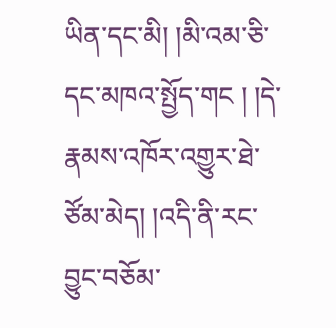ཡིན་དང་མི། །མི་འམ་ཅི་དང་མཁའ་སྤྱོད་གང ། །དེ་རྣམས་འཁོར་འགྱུར་ཐེ་ཙོམ་མེད། །འདི་ནི་རང་བྱུང་བཅོམ་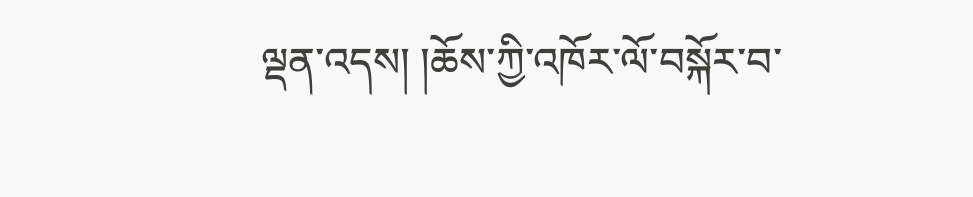ལྡན་འདས། །ཆོས་ཀྱི་འཁོར་ལོ་བསྐོར་བ་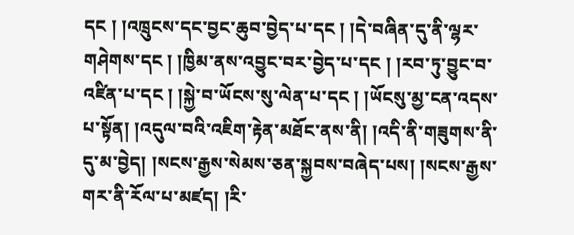དང ། །འཁྲུངས་དང་བྱང་ཆུབ་བྱེད་པ་དང ། །དེ་བཞིན་དུ་ནི་ལྷར་གཤེགས་དང ། །ཁྱིམ་ནས་འབྱུང་བར་བྱེད་པ་དང ། །རབ་ཏུ་བྱུང་བ་འཛིན་པ་དང ། །སྐྱེ་བ་ཡོངས་སུ་ལེན་པ་དང ། །ཡོངསུ་མྱ་ངན་འདས་པ་སྟོན། །འདུལ་བའི་འཇིག་རྟེན་མཐོང་ནས་ནི། །འདི་ནི་གཟུགས་ནི་དུ་མ་བྱེད། །སངས་རྒྱས་སེམས་ཅན་སྐྱབས་བཞེད་པས། །སངས་རྒྱས་གར་ནི་རོལ་པ་མཛད། །རི་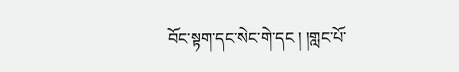བོང་སྟག་དང་སེང་གེ་དང ། །གླང་པོ་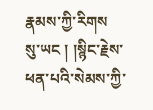རྣམས་ཀྱི་རིགས
སུ་ཡང ། །སྙིང་རྗེས་ཕན་པའི་སེམས་ཀྱི་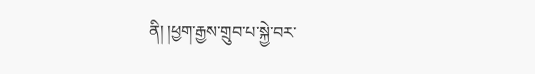ནི། །ཕྱག་རྒྱས་གྲུབ་པ་སྐྱེ་བར་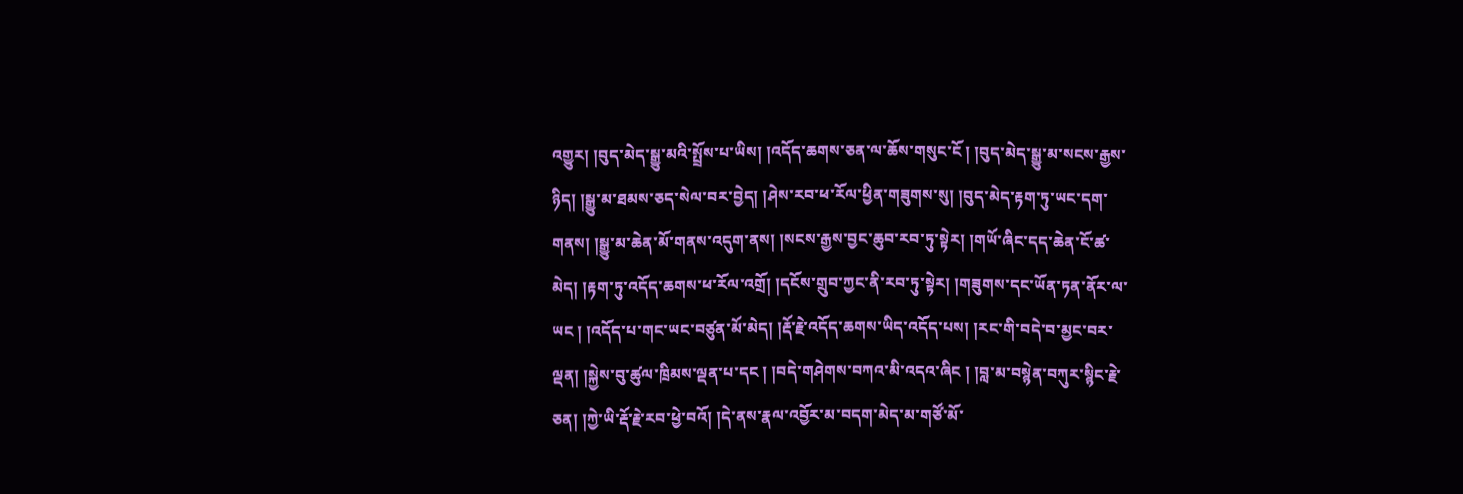འགྱུར། །བུད་མེད་སྒྱུ་མའི་སྤྲོས་པ་ཡིས། །འདོད་ཆགས་ཅན་ལ་ཆོས་གསུང་ངོ ། །བུད་མེད་སྒྱུ་མ་སངས་རྒྱས་ཉིད། །སྒྱུ་མ་ཐམས་ཅད་སེལ་བར་བྱེད། །ཤེས་རབ་ཕ་རོལ་ཕྱིན་གཟུགས་སུ། །བུད་མེད་རྟག་ཏུ་ཡང་དག་གནས། །སྒྱུ་མ་ཆེན་མོ་གནས་འདུག་ནས། །སངས་རྒྱས་བྱང་ཆུབ་རབ་ཏུ་སྟེར། །གཡོ་ཞིང་དད་ཆེན་ངོ་ཚ་མེད། །རྟག་ཏུ་འདོད་ཆགས་ཕ་རོལ་འགྲོ། །དངོས་གྲུབ་ཀྱང་ནི་རབ་ཏུ་སྟེར། །གཟུགས་དང་ཡོན་ཏན་ནོར་ལ་ཡང ། །འདོད་པ་གང་ཡང་བཙུན་མོ་མེད། །རྡོ་རྗེ་འདོད་ཆགས་ཡིད་འདོད་པས། །རང་གི་བདེ་བ་མྱང་བར་ལྡན། །སྐྱེས་བུ་ཚུལ་ཁྲིམས་ལྡན་པ་དང ། །བདེ་གཤེགས་བཀའ་མི་འདའ་ཞིང ། །བླ་མ་བསྙེན་བཀུར་སྙིང་རྗེ་ཅན། །ཀྱེ་ཡི་རྡོ་རྗེ་རབ་ཕྱེ་བའོ། །དེ་ནས་རྣལ་འབྱོར་མ་བདག་མེད་མ་གཙོ་མོ་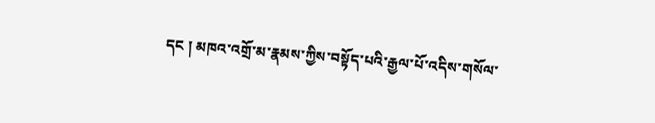དང ། མཁའ་འགྲོ་མ་རྣམས་ཀྱིས་བསྟོད་པའི་རྒྱལ་པོ་འདིས་གསོལ་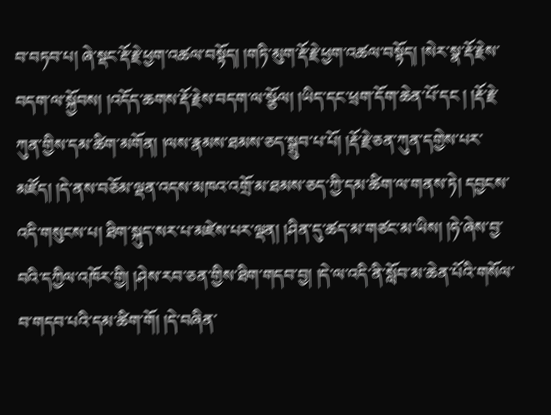བ་བཏབ་པ། ཞེ་སྡང་རྡོ་རྗེ་ཕྱག་འཚལ་བསྟོད། །གཏི་མུག་རྡོ་རྗེ་ཕྱག་འཚལ་བསྟོད། །སེར་སྣ་རྡོ་རྗེས་བདག་ལ་སྐྱོབས། །འདོད་ཆགས་རྡོ་རྗེས་བདག་ལ་སྩོལ། །ཡིད་དང་ཕྲག་དོག་ཆེན་པོ་དང ། །རྡོ་རྗེ་ཀུན་གྱིས་དམ་ཚིག་མགོན། །ལས་རྣམས་ཐམས་ཅད་སྒྲུབ་པ་པོ། །རྡོ་རྗེ་ཅན་ཀུན་དགྱེས་པར་མཛོད། །དེ་ནས་བཅོམ་ལྡན་འདས་མཁའ་འགྲོ་མ་ཐམས་ཅད་ཀྱི་དམ་ཚིག་ལ་གནས་ཏེ། དབྱངས་འདི་གསུངས་པ། ཐིག་སྐུད་སར་པ་མཛེས་པར་ལྡན། །ཤིན་དུ་ཚད་མ་གཙང་མ་ཡིས། །ཧེ་ཞེས་བྱ་བའི་དཀྱིལ་འཁོར་གྱི། །ཤེས་རབ་ཅན་གྱིས་ཐིག་གདབ་བྱ། །དེ་ལ་འདི་ནི་སློབ་མ་ཆེན་པོའི་གསོལ་བ་གདབ་པའི་དམ་ཚིག་གོ། །དེ་བཞིན་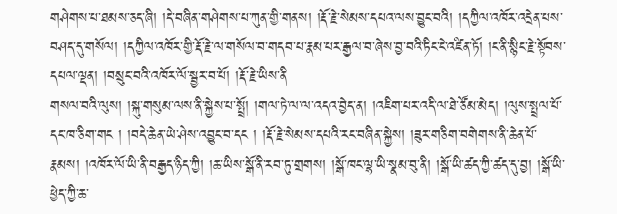གཤེགས་པ་ཐམས་ཅད་ཞི། །དེ་བཞིན་གཤེགས་པ་ཀུན་གྱི་གནས། །རྡོ་རྗེ་སེམས་དཔའ་ལས་བྱུང་བའི། །དཀྱིལ་འཁོར་འདྲེན་པས་བཤད་དུ་གསོལ། །དཀྱིལ་འཁོར་གྱི་རྡོ་རྗེ་ལ་གསོལ་བ་གདབ་པ་རྣམ་པར་རྒྱལ་བ་ཞེས་བྱ་བའི་ཏིང་ངེ་འཛིན་ཏོ། །ང་ནི་སྙིང་རྗེ་སྟོབས་དཔལ་ལྡན། །བསྲུང་བའི་འཁོར་ལོ་སྦྱར་བ་པོ། །རྡོ་རྗེ་ཡིས་ནི
གསལ་བའི་ལུས། །སྐུ་གསུམ་ལས་ནི་སྐྱེས་པ་སྤྲོ། །གལ་ཏེ་ལ་ལ་འདའ་བྱེད་ན། །འཇིག་པར་འདི་ལ་ཐེ་ཙོམ་མེད། །ལུས་སྤྲལ་པོ་དང་ཁ་ཅིག་གང ། །བདེ་ཆེན་ཡེ་ཤེས་འབྱུང་བ་དང ། །རྡོ་རྗེ་སེམས་དཔའི་རང་བཞིན་སྐྱེས། །ཟུར་གཅིག་བགེགས་ནི་ཆེན་པོ་རྣམས། །འཁོར་ལོ་ཡི་ནི་བརྒྱད་ཉིད་ཀྱི། །ཆ་ཡིས་སྒོ་ནི་རབ་ཏུ་གྲགས། །སྒོ་ཁང་ལྷ་ཡི་སྣམ་བུ་ནི། །སྒོ་ཡི་ཚད་ཀྱི་ཚད་དུ་བྱ། །སྒོ་ཡི་ཕྱེད་ཀྱི་ཆ་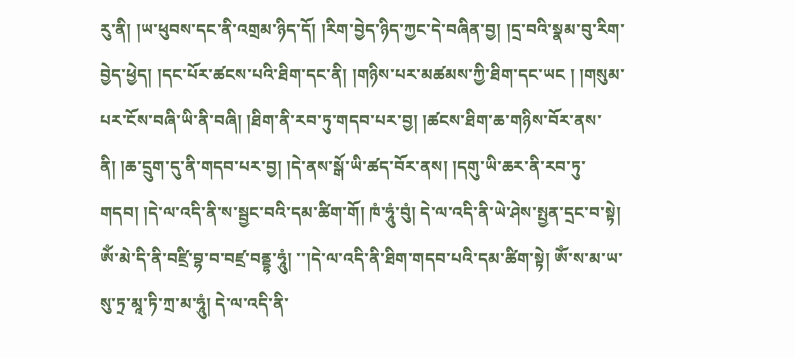རུ་ནི། །ཡ་ཕུབས་དང་ནི་འགྲམ་ཉིད་དོ། །རིག་བྱེད་ཉིད་ཀྱང་དེ་བཞིན་བྱ། །དྲ་བའི་སྣམ་བུ་རིག་བྱེད་ཕྱེད། །དང་པོར་ཚངས་པའི་ཐིག་དང་ནི། །གཉིས་པར་མཚམས་ཀྱི་ཐིག་དང་ཡང ། །གསུམ་པར་ངོས་བཞི་ཡི་ནི་བཞི། །ཐིག་ནི་རབ་ཏུ་གདབ་པར་བྱ། །ཚངས་ཐིག་ཆ་གཉིས་བོར་ནས་ནི། །ཆ་དྲུག་དུ་ནི་གདབ་པར་བྱ། །དེ་ནས་སྒོ་ཡི་ཚད་བོར་ནས། །དགུ་ཡི་ཆར་ནི་རབ་ཏུ་གདབ། །དེ་ལ་འདི་ནི་ས་སྦྱང་བའི་དམ་ཚིག་གོ། ཁཾ་ཧཱུཾ་བུཾ། དེ་ལ་འདི་ནི་ཡེ་ཤེས་སྤྱན་དྲང་བ་སྟེ། ཨོཾ་མེ་དི་ནི་བཛྲི་བྷ་བ་བཛྲ་བནྡྷ་ཧཱུཾ། ་་།དེ་ལ་འདི་ནི་ཐིག་གདབ་པའི་དམ་ཚིག་སྟེ། ཨོཾ་ས་མ་ཡ་སུ་ཏྲ་མཱ་ཏི་ཀྲ་མ་ཧཱུཾ། དེ་ལ་འདི་ནི་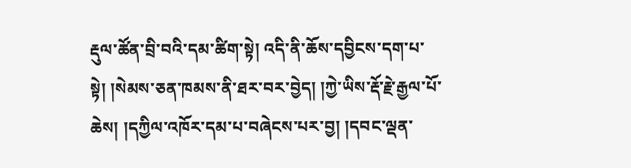རྡུལ་ཚོན་བྲི་བའི་དམ་ཚིག་སྟེ། འདི་ནི་ཆོས་དབྱིངས་དག་པ་སྟེ། །སེམས་ཅན་ཁམས་ནི་ཐར་བར་བྱེད། །ཀྱེ་ཡིས་རྡོ་རྗེ་རྒྱལ་པོ་ཆེས། །དཀྱིལ་འཁོར་དམ་པ་བཞེངས་པར་བྱ། །དབང་ལྡན་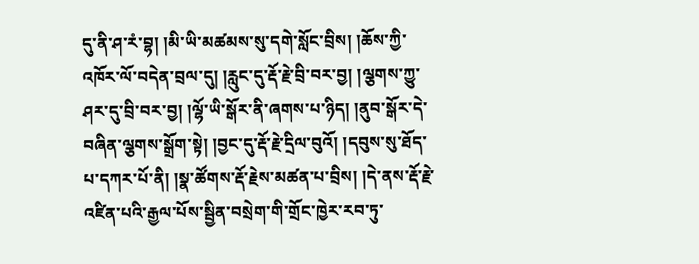དུ་ནི་ཤ་རཾ་བྷ། །མི་ཡི་མཚམས་སུ་དགེ་སློང་བྲིས། །ཆོས་ཀྱི་འཁོར་ལོ་བདེན་བྲལ་དུ། །རླུང་དུ་རྡོ་རྗེ་བྲི་བར་བྱ། །ལྕགས་ཀྱུ་ཤར་དུ་བྲི་བར་བྱ། །ལྷོ་ཡི་སྒོར་ནི་ཞགས་པ་ཉིད། །ནུབ་སྒོར་དེ་བཞིན་ལྕགས་སྒྲོག་སྟེ། །བྱང་དུ་རྡོ་རྗེ་དྲིལ་བུའོ། །དབུས་སུ་ཐོད་པ་དཀར་པོ་ནི། །སྣ་ཚོགས་རྡོ་རྗེས་མཚན་པ་བྲིས། །དེ་ནས་རྡོ་རྗེ་འཛིན་པའི་རྒྱལ་པོས་སྦྱིན་བསྲེག་གི་གྲོང་ཁྱེར་རབ་ཏུ་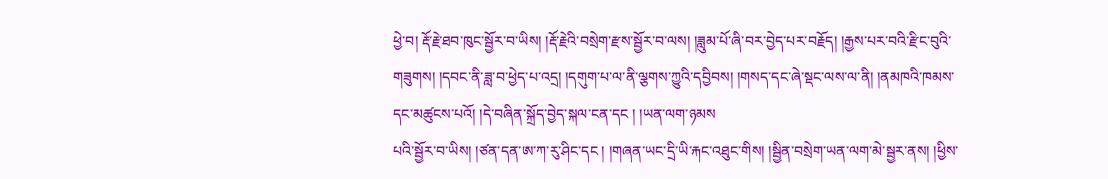ཕྱེ་བ། རྡོ་རྗེ་ཐབ་ཁུང་སྦྱོར་བ་ཡིས། །རྡོ་རྗེའི་བསྲེག་རྫས་སྦྱོར་བ་ལས། །ཟླུམ་པོ་ཞི་བར་བྱེད་པར་བརྗོད། །རྒྱས་པར་བའི་རྫིང་བུའི་གཟུགས། །དབང་ནི་ཟླ་བ་ཕྱེད་པ་འདྲ། །དགུག་པ་ལ་ནི་ལྕགས་ཀྱུའི་དབྱིབས། །གསད་དང་ཞེ་སྡང་ལས་ལ་ནི། །ནམཁའི་ཁམས་དང་མཚུངས་པའོ། །དེ་བཞིན་སྐྲོད་བྱེད་སྐལ་ངན་དང ། །ཡན་ལག་ཉམས
པའི་སྦྱོར་བ་ཡིས། །ཙན་དན་ཨ་ཀ་རུ་ཤིང་དང ། །གཞན་ཡང་དྲི་ཡི་རྐང་འཐུང་གིས། །སྦྱིན་བསྲེག་ཡན་ལག་མེ་སྦྱར་ནས། །ཕྱིས་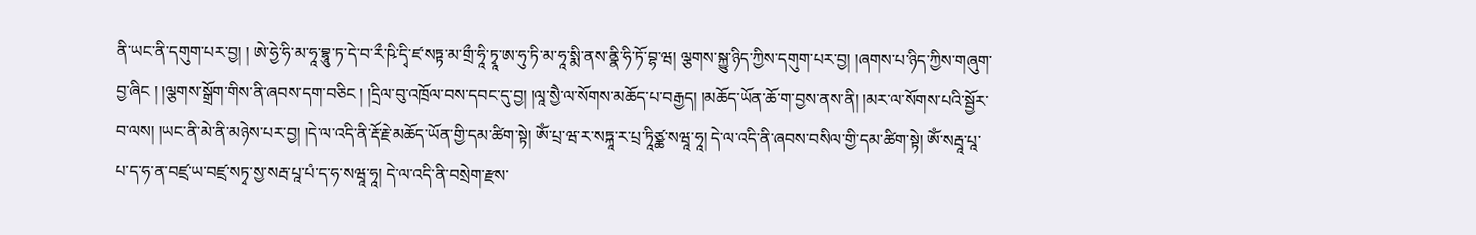ནི་ཡང་ནི་དགུག་པར་བྱ། ། ཨེ་ཧྱེ་ཧི་མ་ཧཱ་བྷཱུ་ཏ་དེ་བ་རྀ་ཥི་དྭི་ཛ་སཏྟ་མ་གྲྀ་ཧཱི་ཏྭཱ་ཨ་ཧུ་ཏི་མ་ཧཱ་སྨི་ནས་ནྣི་ཧི་ཏོ་བྷ་ཝ། ལྕགས་སྐྱུ་ཉིད་ཀྱིས་དགུག་པར་བྱ། །ཞགས་པ་ཉིད་ཀྱིས་གཞུག་བྱ་ཞིང ། །ལྕགས་སྒྲོག་གིས་ནི་ཞབས་དག་བཅིང ། །དྲིལ་བུ་འཁྲོལ་བས་དབང་དུ་བྱ། །ལཱ་སྱཻ་ལ་སོགས་མཆོད་པ་བརྒྱད། །མཆོད་ཡོན་ཆོ་ག་བྱས་ནས་ནི། །མར་ལ་སོགས་པའི་སྦྱོར་བ་ལས། །ཡང་ནི་མེ་ནི་མཉེས་པར་བྱ། །དེ་ལ་འདི་ནི་རྡོ་རྗེ་མཆོད་ཡོན་གྱི་དམ་ཚིག་སྟེ། ཨོཾ་པྲ་ཝ་ར་སཏྐཱ་ར་པྲ་ཏཱིཙྪ་སཝཱ་ཧཱ། དེ་ལ་འདི་ནི་ཞབས་བསིལ་གྱི་དམ་ཚིག་སྟེ། ཨོཾ་སརྦཱ་པཱ་པ་ད་ཧ་ན་བཛྲ་ཡ་བཛྲ་སཏྭ་སྱ་སརྦ་པཱ་པཾ་ད་ཧ་སཝཱ་ཧཱ། དེ་ལ་འདི་ནི་བསྲེག་རྫས་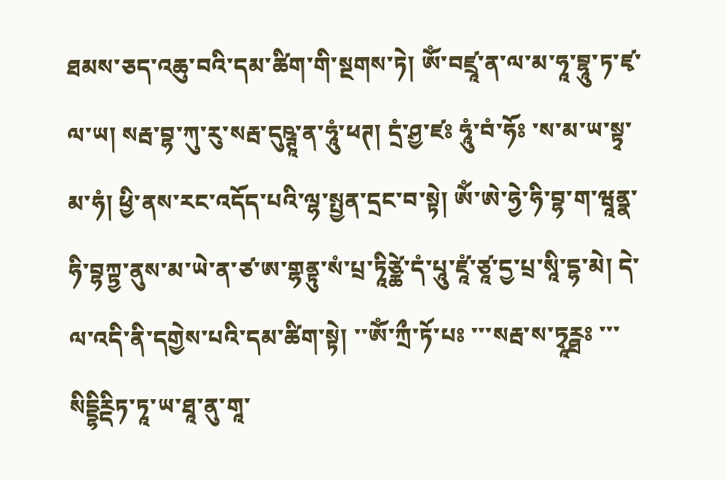ཐམས་ཅད་འཆུ་བའི་དམ་ཚིག་གི་སྔགས་ཏེ། ཨོཾ་བཛྲཱ་ན་ལ་མ་ཧཱ་བྷཱུ་ཏ་ཛྭ་ལ་ཡ། སརྦ་བྷ་ཀུ་རུ་སརྦ་དུཥྚཱ་ན་ཧཱུཾ་ཕཊ། དྲཾ་ཤྱ་ཛཿ ཧཱུཾ་བཾ་ཧོཿ ་ས་མ་ཡ་སྟྭ་མ་ཧཾ། ཕྱི་ནས་རང་འདོད་པའི་ལྷ་སྤྱན་དྲང་བ་སྟེ། ཨོཾ་ཨེ་ཧྱེ་ཧི་བྷ་ག་ཝཱནྣ་ཧི་བྷཀྟྱ་ནུས་མ་ཡེ་ན་ཙ་ཨ་གྷནྟུ་སཾ་པྲ་ཏཱིཙྪེ་དཾ་པཱུ་ཛཱཾ་ཙཱ་དྱ་པྲ་སཱི་དྷ་མེ། དེ་ལ་འདི་ནི་དགྱེས་པའི་དམ་ཚིག་སྟེ། ་་ཨོཾ་ཀྲྀ་ཏོ་པཿ ་་་སརྦ་ས་ཏྭཱཪྠཿ ་་་སིདྡྷིཪྡིཏ་ཏཱ་ཡ་ཐཱ་ནུ་གཱ་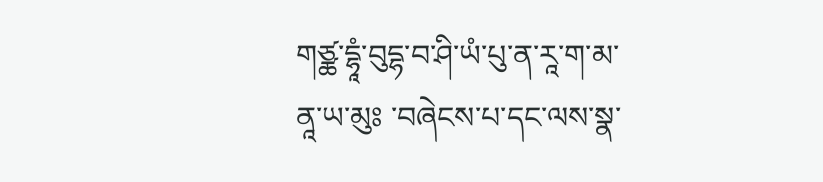གཙྪ་དྷཱཾ་བུདྷ་བ་ཤི་ཡཾ་པུ་ན་རཱ་ག་མ་ནཱ་ཡ་མུཿ ་བཞེངས་པ་དང་ལས་སྣ་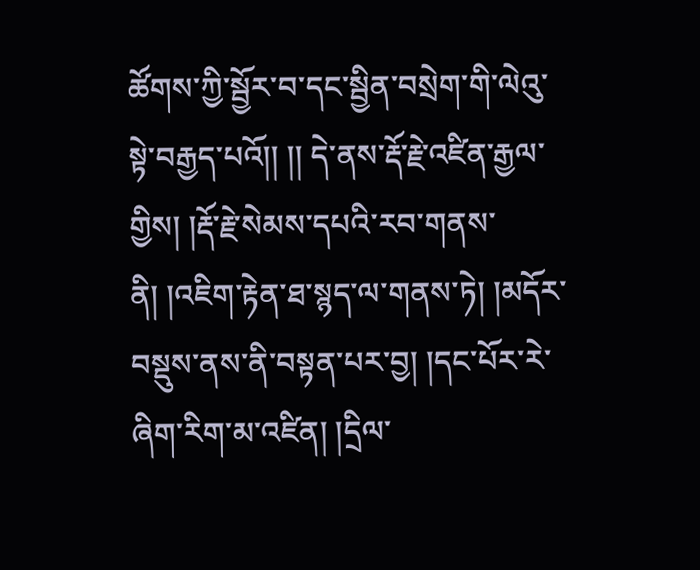ཚོགས་ཀྱི་སྦྱོར་བ་དང་སྦྱིན་བསྲེག་གི་ལེའུ་སྟེ་བརྒྱད་པའོ།། །། དེ་ནས་རྡོ་རྗེ་འཛིན་རྒྱལ་གྱིས། །རྡོ་རྗེ་སེམས་དཔའི་རབ་གནས་ནི། །འཇིག་རྟེན་ཐ་སྙད་ལ་གནས་ཏེ། །མདོར་བསྡུས་ནས་ནི་བསྟན་པར་བྱ། །དང་པོར་རེ་ཞིག་རིག་མ་འཛིན། །དྲིལ་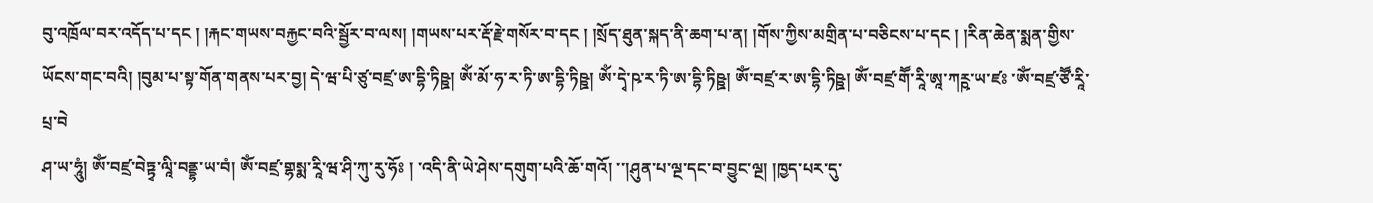བུ་འཁྲོལ་བར་འདོད་པ་དང ། །རྐང་གཡས་བརྐྱང་བའི་སྦྱོར་བ་ལས། །གཡས་པར་རྡོ་རྗེ་གསོར་བ་དང ། །སྲོད་ཐུན་སྐད་ནི་ཆག་པ་ན། །གོས་ཀྱིས་མགྲིན་པ་བཅིངས་པ་དང ། །རིན་ཆེན་སྨན་གྱིས་ཡོངས་གང་བའི། །བུམ་པ་སྟ་གོན་གནས་པར་བྱ། དེ་ཝ་པི་ཙུ་བཛྲ་ཨ་དྷི་ཏིཥྛ། ཨོཾ་མོ་ཧ་ར་ཏི་ཨ་དྷི་ཏིཥྛ། ཨོཾ་དྭེ་ཥ་ར་ཏི་ཨ་དྷི་ཏིཥྛ། ཨོཾ་བཛྲ་ར་ཨ་དྷི་ཏིཥྛ། ཨོཾ་བཛྲ་གཽ་རཱི་ཨཱ་ཀཪྵ་ཡ་ཛཿ ་ཨོཾ་བཛྲ་ཙཽ་རཱི་པྲ་བེ
ཤ་ཡ་ཧཱུཾ། ཨོཾ་བཛྲ་བེཏྟྭ་ལཱི་བནྡྷ་ཡ་བཾ། ཨོཾ་བཛྲ་གྷསྨ་རཱི་ཝ་ཤི་ཀུ་རུ་ཧོཿ ། ་འདི་ནི་ཡེ་ཤེས་དགུག་པའི་ཆོ་གའོ། ་་།ཤུན་པ་ལྔ་དང་བ་བྱུང་ལྔ། །ཁྱད་པར་དུ་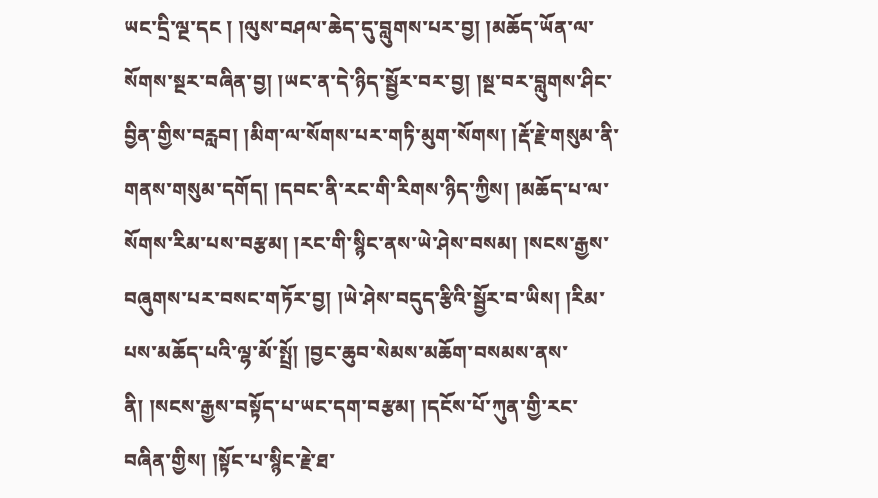ཡང་དྲི་ལྔ་དང ། །ལུས་བཤལ་ཆེད་དུ་བླུགས་པར་བྱ། །མཆོད་ཡོན་ལ་སོགས་སྔར་བཞིན་བྱ། །ཡང་ན་དེ་ཉིད་སྦྱོར་བར་བྱ། །སྔ་བར་བླུགས་ཤིང་བྱིན་གྱིས་བརླབ། །མིག་ལ་སོགས་པར་གཏི་མུག་སོགས། །རྡོ་རྗེ་གསུམ་ནི་གནས་གསུམ་དགོད། །དབང་ནི་རང་གི་རིགས་ཉིད་ཀྱིས། །མཆོད་པ་ལ་སོགས་རིམ་པས་བརྩམ། །རང་གི་སྙིང་ནས་ཡེ་ཤེས་བསམ། །སངས་རྒྱས་བཞུགས་པར་བསང་གཏོར་བྱ། །ཡེ་ཤེས་བདུད་རྩིའི་སྦྱོར་བ་ཡིས། །རིམ་པས་མཆོད་པའི་ལྷ་མོ་སྤྲོ། །བྱང་ཆུབ་སེམས་མཆོག་བསམས་ནས་ནི། །སངས་རྒྱས་བསྟོད་པ་ཡང་དག་བརྩམ། །དངོས་པོ་ཀུན་གྱི་རང་བཞིན་གྱིས། །སྟོང་པ་སྙིང་རྗེ་ཐ་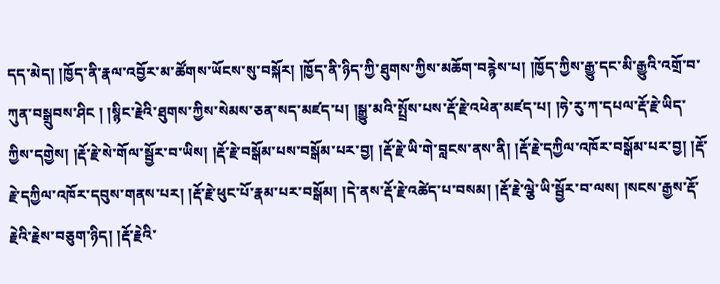དད་མེད། །ཁྱོད་ནི་རྣལ་འབྱོར་མ་ཚོགས་ཡོངས་སུ་བསྐོར། །ཁྱོད་ནི་ཉིད་ཀྱི་ཐུགས་ཀྱིས་མཆོག་བརྙེས་པ། །ཁྱོད་ཀྱིས་རྒྱུ་དང་མི་རྒྱུའི་འགྲོ་བ་ཀུན་བསྒྲུབས་ཤིང ། །སྙིང་རྗེའི་ཐུགས་ཀྱིས་སེམས་ཅན་སད་མཛད་པ། །སྒྱུ་མའི་སྤྲོས་པས་རྡོ་རྗེ་འཕེན་མཛད་པ། །ཧེ་རུ་ཀ་དཔལ་རྡོ་རྗེ་ཡིད་ཀྱིས་དགྱེས། །རྡོ་རྗེ་སེ་གོལ་སྦྱོར་བ་ཡིས། །རྡོ་རྗེ་བསྒོམ་པས་བསྒོམ་པར་བྱ། །རྡོ་རྗེ་ཡི་གེ་བླངས་ནས་ནི། །རྡོ་རྗེ་དཀྱིལ་འཁོར་བསྒོམ་པར་བྱ། །རྡོ་རྗེ་དཀྱིལ་འཁོར་དབུས་གནས་པར། །རྡོ་རྗེ་ཕུང་པོ་རྣམ་པར་བསྒོམ། །དེ་ནས་རྡོ་རྗེ་འཚེད་པ་བསམ། །རྡོ་རྗེ་ལྕེ་ཡི་སྦྱོར་བ་ལས། །སངས་རྒྱས་རྡོ་རྗེའི་རྗེས་བཅུག་ཉིད། །རྡོ་རྗེའི་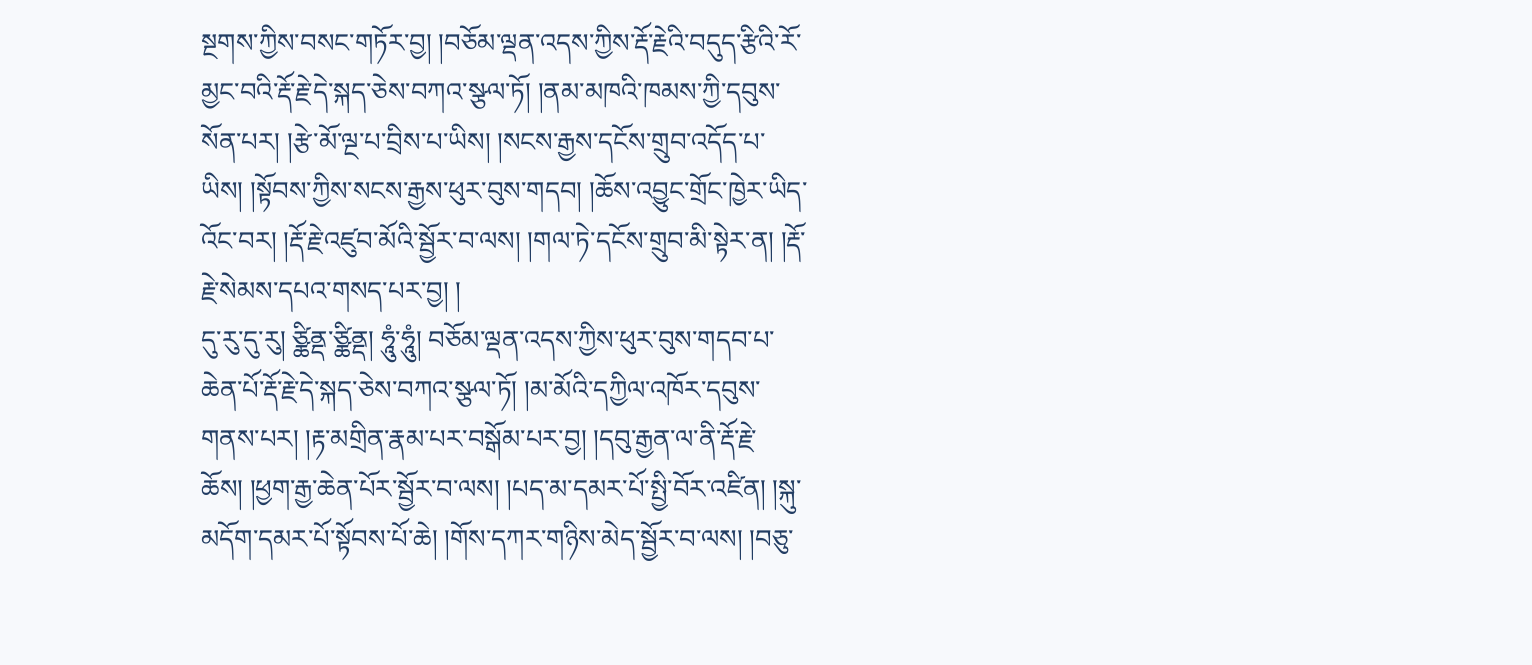སྔགས་ཀྱིས་བསང་གཏོར་བྱ། །བཅོམ་ལྡན་འདས་ཀྱིས་རྡོ་རྗེའི་བདུད་རྩིའི་རོ་མྱང་བའི་རྡོ་རྗེ་དེ་སྐད་ཅེས་བཀའ་སྩལ་ཏོ། །ནམ་མཁའི་ཁམས་ཀྱི་དབུས་སོན་པར། །རྩེ་མོ་ལྔ་པ་བྲིས་པ་ཡིས། །སངས་རྒྱས་དངོས་གྲུབ་འདོད་པ་ཡིས། །སྟོབས་ཀྱིས་སངས་རྒྱས་ཕུར་བུས་གདབ། །ཆོས་འབྱུང་གྲོང་ཁྱེར་ཡིད་འོང་བར། །རྡོ་རྗེ་འཛུབ་མོའི་སྦྱོར་བ་ལས། །གལ་ཏེ་དངོས་གྲུབ་མི་སྟེར་ན། །རྡོ་རྗེ་སེམས་དཔའ་གསད་པར་བྱ། །
དུ་རུ་དུ་རུ། ཙྪིནྡ་ཙྪིནྡ། ཧཱུཾ་ཧཱུཾ། བཅོམ་ལྡན་འདས་ཀྱིས་ཕུར་བུས་གདབ་པ་ཆེན་པོ་རྡོ་རྗེ་དེ་སྐད་ཅེས་བཀའ་སྩལ་ཏོ། །མ་མོའི་དཀྱིལ་འཁོར་དབུས་གནས་པར། །རྟ་མགྲིན་རྣམ་པར་བསྒོམ་པར་བྱ། །དབུ་རྒྱན་ལ་ནི་རྡོ་རྗེ་ཆོས། །ཕྱག་རྒྱ་ཆེན་པོར་སྦྱོར་བ་ལས། །པད་མ་དམར་པོ་སྤྱི་བོར་འཛིན། །སྐུ་མདོག་དམར་པོ་སྟོབས་པོ་ཆེ། །གོས་དཀར་གཉིས་མེད་སྦྱོར་བ་ལས། །བཅུ་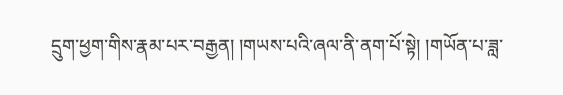དྲུག་ཕྱག་གིས་རྣམ་པར་བརྒྱན། །གཡས་པའི་ཞལ་ནི་ནག་པོ་སྟེ། །གཡོན་པ་ཟླ་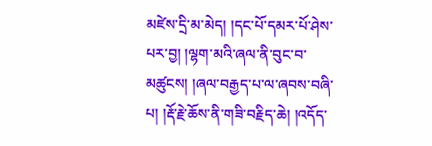མཛེས་དྲི་མ་མེད། །དང་པོ་དམར་པོ་ཤེས་པར་བྱ། །ལྷག་མའི་ཞལ་ནི་བུང་བ་མཚུངས། །ཞལ་བརྒྱད་པ་ལ་ཞབས་བཞི་པ། །རྡོ་རྗེ་ཆོས་ནི་གཟི་བརྗིད་ཆེ། །འདོད་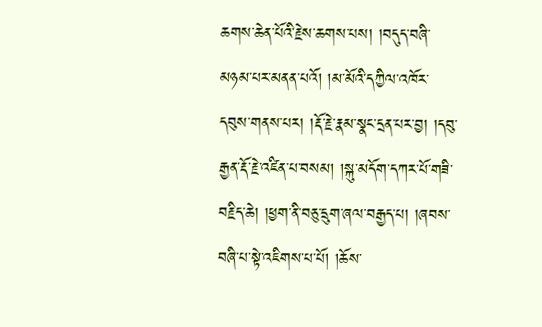ཆགས་ཆེན་པོའི་རྗེས་ཆགས་པས། །བདུད་བཞི་མཉམ་པར་མནན་པའོ། །མ་མོའི་དཀྱིལ་འཁོར་དབུས་གནས་པར། །རྡོ་རྗེ་རྣམ་སྣང་དྲན་པར་བྱ། །དབུ་རྒྱན་རྡོ་རྗེ་འཛིན་པ་བསམ། །སྐུ་མདོག་དཀར་པོ་གཟི་བརྗིད་ཆེ། །ཕྱག་ནི་བཅུ་དྲུག་ཞལ་བརྒྱད་པ། །ཞབས་བཞི་པ་སྟེ་འཇིགས་པ་པོ། །ཆོས་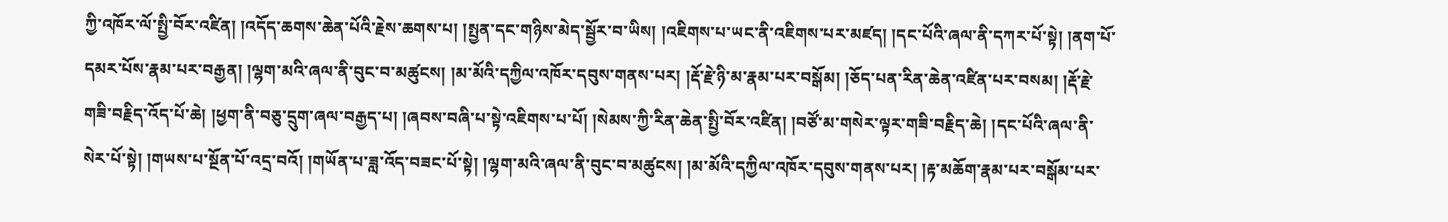ཀྱི་འཁོར་ལོ་སྤྱི་བོར་འཛིན། །འདོད་ཆགས་ཆེན་པོའི་རྗེས་ཆགས་པ། །སྤྱན་དང་གཉིས་མེད་སྦྱོར་བ་ཡིས། །འཇིགས་པ་ཡང་ནི་འཇིགས་པར་མཛད། །དང་པོའི་ཞལ་ནི་དཀར་པོ་སྟེ། །ནག་པོ་དམར་པོས་རྣམ་པར་བརྒྱན། །ལྷག་མའི་ཞལ་ནི་བུང་བ་མཚུངས། །མ་མོའི་དཀྱིལ་འཁོར་དབུས་གནས་པར། །རྡོ་རྗེ་ཉི་མ་རྣམ་པར་བསྒོམ། །ཅོད་པན་རིན་ཆེན་འཛིན་པར་བསམ། །རྡོ་རྗེ་གཟི་བརྗིད་འོད་པོ་ཆེ། །ཕྱག་ནི་བཅུ་དྲུག་ཞལ་བརྒྱད་པ། །ཞབས་བཞི་པ་སྟེ་འཇིགས་པ་པོ། །སེམས་ཀྱི་རིན་ཆེན་སྤྱི་བོར་འཛིན། །བཙོ་མ་གསེར་ལྟར་གཟི་བརྗིད་ཆེ། །དང་པོའི་ཞལ་ནི་སེར་པོ་སྟེ། །གཡས་པ་སྔོན་པོ་འདྲ་བའོ། །གཡོན་པ་ཟླ་འོད་བཟང་པོ་སྟེ། །ལྷག་མའི་ཞལ་ནི་བུང་བ་མཚུངས། །མ་མོའི་དཀྱིལ་འཁོར་དབུས་གནས་པར། །རྟ་མཆོག་རྣམ་པར་བསྒོམ་པར་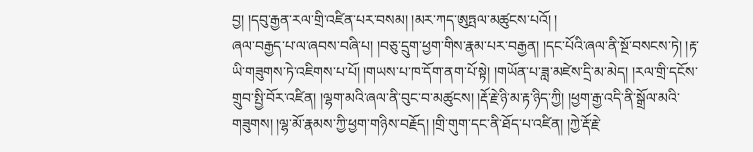བྱ། །དབུ་རྒྱན་རལ་གྲི་འཛིན་པར་བསམ། །མར་ཀད་ཨུཏྤལ་མཚུངས་པའོ། །
ཞལ་བརྒྱད་པ་ལ་ཞབས་བཞི་པ། །བཅུ་དྲུག་ཕྱག་གིས་རྣམ་པར་བརྒྱན། །དང་པོའི་ཞལ་ནི་སྔོ་བསངས་ཏེ། །རྟ་ཡི་གཟུགས་ཏེ་འཇིགས་པ་པོ། །གཡས་པ་ཁ་དོག་ནག་པོ་སྟེ། །གཡོན་པ་ཟླ་མཛེས་དྲི་མ་མེད། །རལ་གྲི་དངོས་གྲུབ་སྤྱི་བོར་འཛིན། །ལྷག་མའི་ཞལ་ནི་བུང་བ་མཚུངས། །རྡོ་རྗེ་ཉི་མ་རྟ་ཉིད་ཀྱི། །ཕྱག་རྒྱ་འདི་ནི་སྒྲོལ་མའི་གཟུགས། །ལྷ་མོ་རྣམས་ཀྱི་ཕྱག་གཉིས་བརྗོད། །གྲི་གུག་དང་ནི་ཐོད་པ་འཛིན། །ཀྱེ་རྡོ་རྗེ་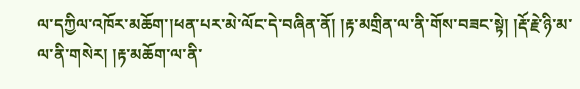ལ་དཀྱིལ་འཁོར་མཆོག་།ཕན་པར་མེ་ལོང་དེ་བཞིན་ནོ། །རྟ་མགྲིན་ལ་ནི་གོས་བཟང་སྟེ། །རྡོ་རྗེ་ཉི་མ་ལ་ནི་གསེར། །རྟ་མཆོག་ལ་ནི་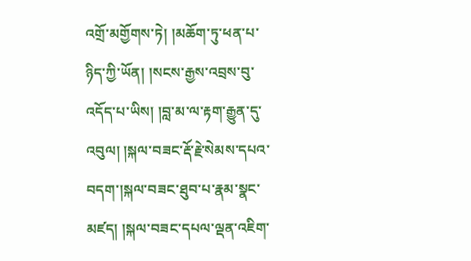འགྲོ་མགྱོགས་ཏེ། །མཆོག་ཏུ་ཕན་པ་ཉིད་ཀྱི་ཡོན། །སངས་རྒྱས་འབྲས་བུ་འདོད་པ་ཡིས། །བླ་མ་ལ་རྟག་རྒྱུན་དུ་འབུལ། །སྐལ་བཟང་རྡོ་རྗེ་སེམས་དཔའ་བདག་།སྐལ་བཟང་ཐུབ་པ་རྣམ་སྣང་མཛད། །སྐལ་བཟང་དཔལ་ལྡན་འཇིག་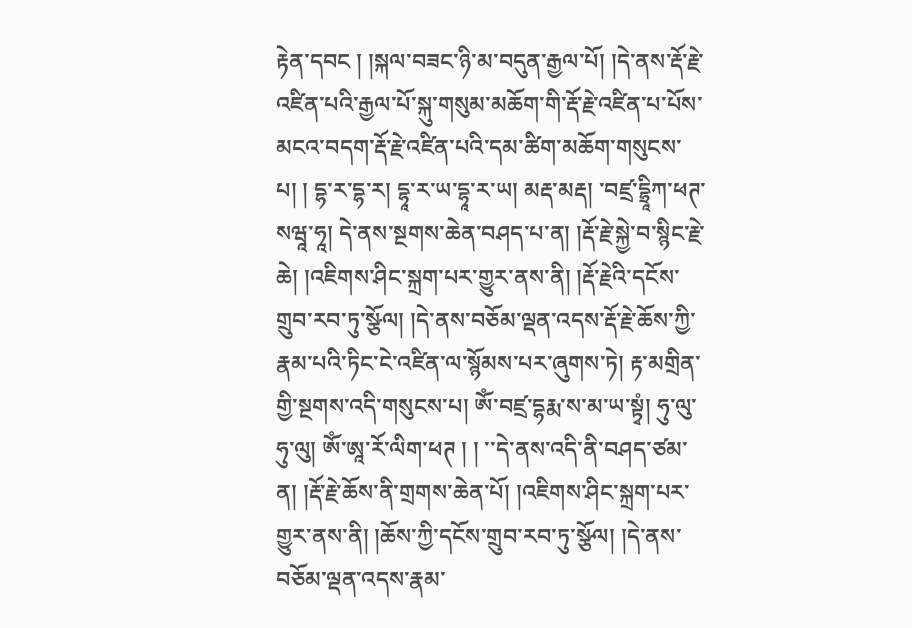རྟེན་དབང ། །སྐལ་བཟང་ཉི་མ་བདུན་རྒྱལ་པོ། །དེ་ནས་རྡོ་རྗེ་འཛིན་པའི་རྒྱལ་པོ་སྐུ་གསུམ་མཆོག་གི་རྡོ་རྗེ་འཛིན་པ་པོས་མངའ་བདག་རྡོ་རྗེ་འཛིན་པའི་དམ་ཚིག་མཆོག་གསུངས་པ། ། དྷ་ར་དྷ་ར། དྷཱ་ར་ཡ་དྷཱ་ར་ཡ། མརྡ་མརྡ། ་བཛྲ་དྷྲཱིཀ་ཕཊ་སཝཱ་ཧཱ། དེ་ནས་སྔགས་ཆེན་བཤད་པ་ན། །རྡོ་རྗེ་སྐྱེ་བ་སྙིང་རྗེ་ཆེ། །འཇིགས་ཤིང་སྐྲག་པར་གྱུར་ནས་ནི། །རྡོ་རྗེའི་དངོས་གྲུབ་རབ་ཏུ་སྩོལ། །དེ་ནས་བཅོམ་ལྡན་འདས་རྡོ་རྗེ་ཆོས་ཀྱི་རྣམ་པའི་ཏིང་ངེ་འཛིན་ལ་སྙོམས་པར་ཞུགས་ཏེ། རྟ་མགྲིན་གྱི་སྔགས་འདི་གསུངས་པ། ཨོཾ་བཛྲ་དྷརྨ་ས་མ་ཡ་སྟྭཾ། ཧུ་ལུ་ཧུ་ལུ། ཨོཾ་ཨཱ་རོ་ལིག་ཕཊ ། ། ་་དེ་ནས་འདི་ནི་བཤད་ཙམ་ན། །རྡོ་རྗེ་ཆོས་ནི་གྲགས་ཆེན་པོ། །འཇིགས་ཤིང་སྐྲག་པར་གྱུར་ནས་ནི། །ཆོས་ཀྱི་དངོས་གྲུབ་རབ་ཏུ་སྩོལ། །དེ་ནས་བཅོམ་ལྡན་འདས་རྣམ་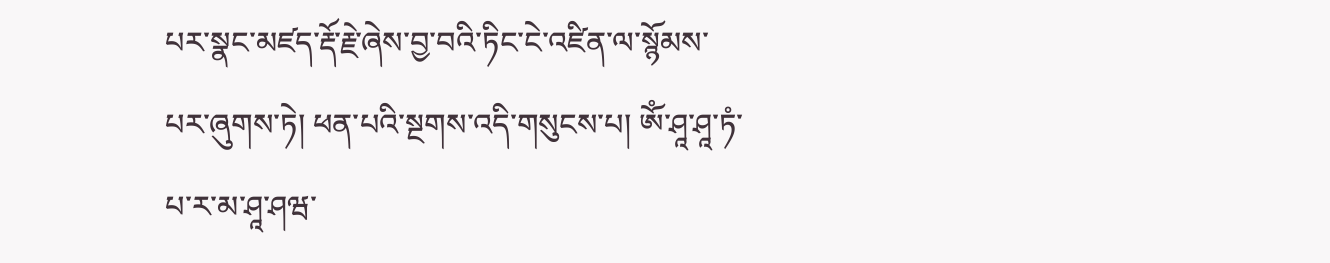པར་སྣང་མཛད་རྡོ་རྗེ་ཞེས་བྱ་བའི་ཏིང་ངེ་འཛིན་ལ་སྙོམས་པར་ཞུགས་ཏེ། ཕན་པའི་སྔགས་འདི་གསུངས་པ། ཨོཾ་ཤཱ་ཤཱ་ཏཾ་པ་ར་མ་ཤཱ་ཤཝ་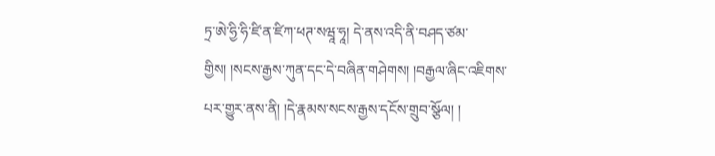ཏྲ་ཨེ་ཧྱི་ཧི་ཛི་ན་ཛིཀ་ཕཊ་སཝཱ་ཧཱ། དེ་ནས་འདི་ནི་བཤད་ཙམ་གྱིས། །སངས་རྒྱས་ཀུན་དང་དེ་བཞིན་གཤེགས། །བརྒྱལ་ཞིང་འཇིགས་པར་གྱུར་ནས་ནི། །དེ་རྣམས་སངས་རྒྱས་དངོས་གྲུབ་སྩོལ། །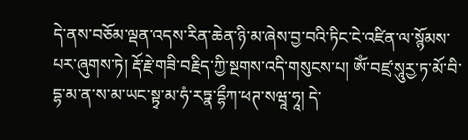དེ་ནས་བཅོམ་ལྡན་འདས་རིན་ཆེན་ཉི་མ་ཞེས་བྱ་བའི་ཏིང་ངེ་འཛིན་ལ་སྙོམས་པར་ཞུགས་ཏེ། རྡོ་རྗེ་གཟི་བརྗིད་ཀྱི་སྔགས་འདི་གསུངས་པ། ཨོཾ་བཛྲ་སཱུརྱ་ཏ་མོ་བི་དྷ་མ་ན་ས་མ་ཡང་སྟྭ་མ་ཧཾ་རཏྣ་དྷྀཀ་ཕཊ་སཝཱ་ཧཱ། དེ་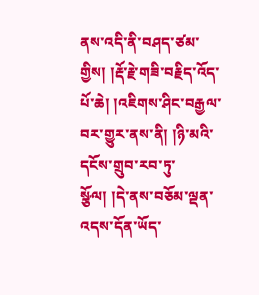ནས་འདི་ནི་བཤད་ཙམ་གྱིས། །རྡོ་རྗེ་གཟི་བརྗིད་འོད་པོ་ཆེ། །འཇིགས་ཤིང་བརྒྱལ་བར་གྱུར་ནས་ནི། །ཉི་མའི་དངོས་གྲུབ་རབ་ཏུ་སྩོལ། །དེ་ནས་བཅོམ་ལྡན་འདས་དོན་ཡོད་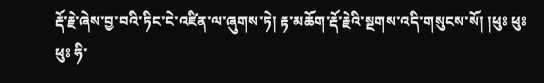རྡོ་རྗེ་ཞེས་བྱ་བའི་ཏིང་ངེ་འཛིན་ལ་ཞུགས་ཏེ། རྟ་མཆོག་རྡོ་རྗེའི་སྔགས་འདི་གསུངས་སོ། །ཕུཿ ཕུཿ ཕུཿ ཧི་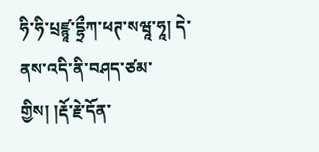ཧི་ཧི་པྲཛྙཱ་དྷྲྀཀ་ཕཊ་སཝཱ་ཧཱ། དེ་ནས་འདི་ནི་བཤད་ཙམ་གྱིས། །རྡོ་རྗེ་དོན་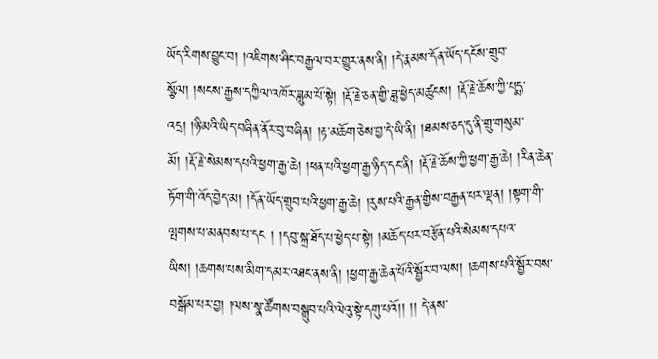ཡོད་རིགས་བྱུང་བ། །འཇིགས་ཤིང་བརྒྱལ་བར་གྱུར་ནས་ནི། །དེ་རྣམས་དོན་ཡོད་དངོས་གྲུབ་སྩོལ། །སངས་རྒྱས་དཀྱིལ་འཁོར་ཟླུམ་པོ་སྟེ། །རྡོ་རྗེ་ཅན་གྱི་ཟླ་ཕྱེད་མཚུངས། །རྡོ་རྗེ་ཆོས་ཀྱི་པདྨ་འདྲ། །ཉི་མའི་ཡིད་བཞིན་ནོར་བུ་བཞིན། །རྟ་མཆོག་ཅེས་བྱ་དེ་ཡི་ནི། །ཐམས་ཅད་དུ་ནི་གྲུ་གསུམ་མོ། །རྡོ་རྗེ་སེམས་དཔའི་ཕྱག་རྒྱ་ཆེ། །ཕན་པའི་ཕྱག་རྒྱ་ཉིད་དང་ནི། །རྡོ་རྗེ་ཆོས་ཀྱི་ཕྱག་རྒྱ་ཆེ། །རིན་ཆེན་ཏོག་གི་འོད་བྱེད་མ། །དོན་ཡོད་གྲུབ་པའི་ཕྱག་རྒྱ་ཆེ། །རུས་པའི་རྒྱན་གྱིས་བརྒྱན་པར་ལྡན། །སྟག་གི་ལྤགས་པ་མནབས་པ་དང ། །དབུ་སྐྲ་ཐོད་པ་ཕྱེད་པ་སྟེ། །མཆོད་པར་བརྩོན་པའི་སེམས་དཔའ་ཡིས། །ཆགས་པས་མིག་དམར་འཐང་ནས་ནི། །ཕྱག་རྒྱ་ཆེན་པོའི་སྦྱོར་བ་ལས། །ཆགས་པའི་སྦྱོར་བས་བསྒོམ་པར་བྱ། །ལས་སྣ་ཚོགས་བསྒྲུབ་པའི་ལེའུ་སྟེ་དགུ་པའོ།། །། དེ་ནས་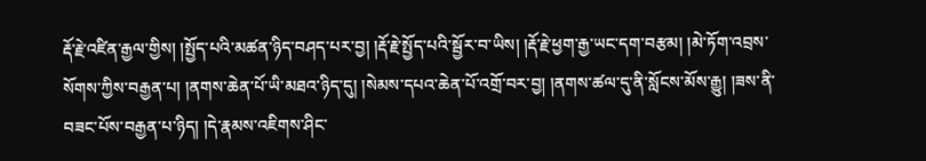རྡོ་རྗེ་འཛིན་རྒྱལ་གྱིས། །སྤྱོད་པའི་མཚན་ཉིད་བཤད་པར་བྱ། །རྡོ་རྗེ་སྤྱོད་པའི་སྦྱོར་བ་ཡིས། །རྡོ་རྗེ་ཕྱག་རྒྱ་ཡང་དག་བརྩམ། །མེ་ཏོག་འབྲས་སོགས་ཀྱིས་བརྒྱན་པ། །ནགས་ཆེན་པོ་ཡི་མཐའ་ཉིད་དུ། །སེམས་དཔའ་ཆེན་པོ་འགྲོ་བར་བྱ། །ནགས་ཚལ་དུ་ནི་སློངས་མོས་རྒྱུ། །ཟས་ནི་བཟང་པོས་བརྒྱན་པ་ཉིད། །དེ་རྣམས་འཇིགས་ཤིང་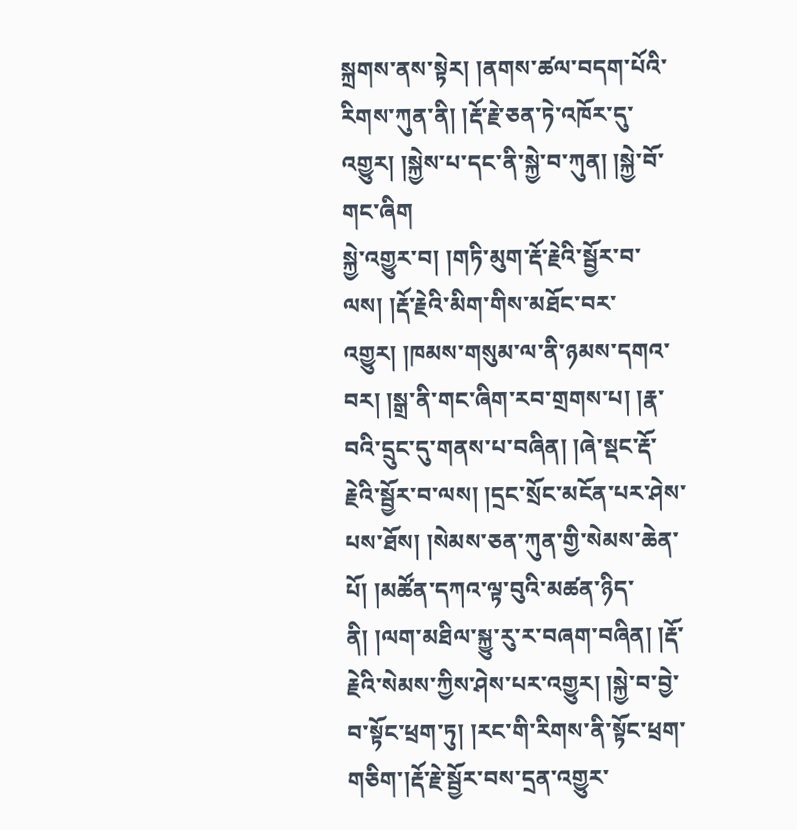སྐྲགས་ནས་སྟེར། །ནགས་ཚལ་བདག་པོའི་རིགས་ཀུན་ནི། །རྡོ་རྗེ་ཅན་ཏེ་འཁོར་དུ་འགྱུར། །སྐྱེས་པ་དང་ནི་སྐྱེ་བ་ཀུན། །སྐྱེ་བོ་གང་ཞིག
སྐྱེ་འགྱུར་བ། །གཏི་མུག་རྡོ་རྗེའི་སྦྱོར་བ་ལས། །རྡོ་རྗེའི་མིག་གིས་མཐོང་བར་འགྱུར། །ཁམས་གསུམ་ལ་ནི་ཉམས་དགའ་བར། །སྒྲ་ནི་གང་ཞིག་རབ་གྲགས་པ། །རྣ་བའི་དྲུང་དུ་གནས་པ་བཞིན། །ཞེ་སྡང་རྡོ་རྗེའི་སྦྱོར་བ་ལས། །དྲང་སྲོང་མངོན་པར་ཤེས་པས་ཐོས། །སེམས་ཅན་ཀུན་གྱི་སེམས་ཆེན་པོ། །མཚོན་དཀའ་ལྟ་བུའི་མཚན་ཉིད་ནི། །ལག་མཐིལ་སྐྱུ་རུ་ར་བཞག་བཞིན། །རྡོ་རྗེའི་སེམས་ཀྱིས་ཤེས་པར་འགྱུར། །སྐྱེ་བ་བྱེ་བ་སྟོང་ཕྲག་ཏུ། །རང་གི་རིགས་ནི་སྟོང་ཕྲག་གཅིག་།རྡོ་རྗེ་སྦྱོར་བས་དྲན་འགྱུར་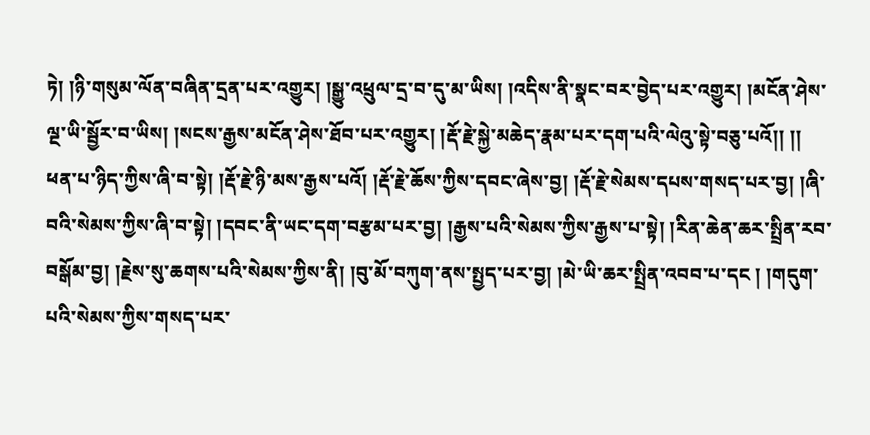ཏེ། །ཉི་གསུམ་ལོན་བཞིན་དྲན་པར་འགྱུར། །སྒྱུ་འཕྲུལ་དྲ་བ་དུ་མ་ཡིས། །འདིས་ནི་སྣང་བར་བྱེད་པར་འགྱུར། །མངོན་ཤེས་ལྔ་ཡི་སྦྱོར་བ་ཡིས། །སངས་རྒྱས་མངོན་ཤེས་ཐོབ་པར་འགྱུར། །རྡོ་རྗེ་སྐྱེ་མཆེད་རྣམ་པར་དག་པའི་ལེའུ་སྟེ་བཅུ་པའོ།། །། ཕན་པ་ཉིད་ཀྱིས་ཞི་བ་སྟེ། །རྡོ་རྗེ་ཉི་མས་རྒྱས་པའོ། །རྡོ་རྗེ་ཆོས་ཀྱིས་དབང་ཞེས་བྱ། །རྡོ་རྗེ་སེམས་དཔས་གསད་པར་བྱ། །ཞི་བའི་སེམས་ཀྱིས་ཞི་བ་སྟེ། །དབང་ནི་ཡང་དག་བརྩམ་པར་བྱ། །རྒྱས་པའི་སེམས་ཀྱིས་རྒྱས་པ་སྟེ། །རིན་ཆེན་ཆར་སྤྲིན་རབ་བསྒོམ་བྱ། །རྗེས་སུ་ཆགས་པའི་སེམས་ཀྱིས་ནི། །བུ་མོ་བཀུག་ནས་སྤྱད་པར་བྱ། །མེ་ཡི་ཆར་སྤྲིན་འབབ་པ་དང ། །གདུག་པའི་སེམས་ཀྱིས་གསད་པར་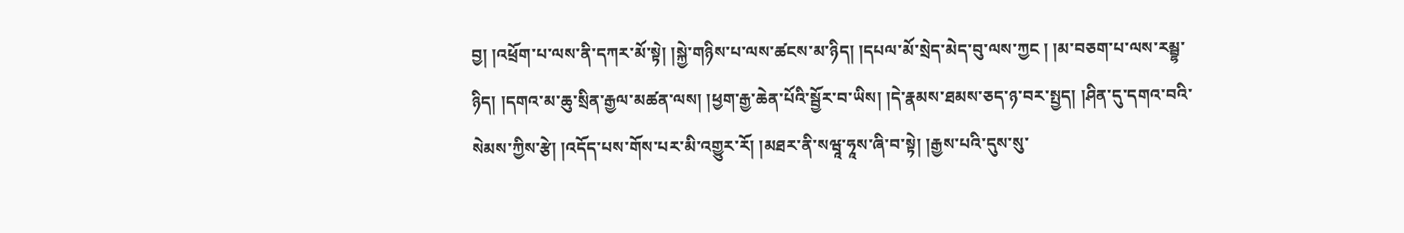བྱ། །འཕྲོག་པ་ལས་ནི་དཀར་མོ་སྟེ། །སྐྱེ་གཉིས་པ་ལས་ཚངས་མ་ཉིད། །དཔལ་མོ་སྲེད་མེད་བུ་ལས་ཀྱང ། །མ་བཅག་པ་ལས་རམྦྷ་ཉིད། །དགའ་མ་ཆུ་སྲིན་རྒྱལ་མཚན་ལས། །ཕྱག་རྒྱ་ཆེན་པོའི་སྦྱོར་བ་ཡིས། །དེ་རྣམས་ཐམས་ཅད་ཉ་བར་སྤྱད། །ཤིན་དུ་དགའ་བའི་སེམས་ཀྱིས་རྩེ། །འདོད་པས་གོས་པར་མི་འགྱུར་རོ། །མཐར་ནི་སཝཱ་ཧཱས་ཞི་བ་སྟེ། །རྒྱས་པའི་དུས་སུ་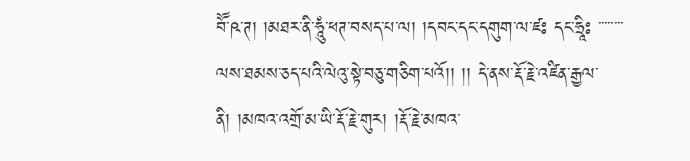བཽ་ཥ་ཊ། །མཐར་ནི་ཧཱུཾ་ཕཊ་བསད་པ་ལ། །དབང་དང་དགུག་ལ་ཛཿ དང་ཧྲཱིཿ ་་་་་་་་ལས་ཐམས་ཅད་པའི་ལེའུ་སྟེ་བཅུ་གཅིག་པའོ།། །། དེ་ནས་རྡོ་རྗེ་འཛིན་རྒྱལ་ནི། །མཁའ་འགྲོ་མ་ཡི་རྡོ་རྗེ་གུར། །རྡོ་རྗེ་མཁའ་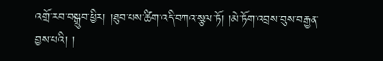འགྲོ་རབ་བསྒྲུབ་ཕྱིར། །ཐུབ་པས་ཚིག་འདི་བཀའ་སྩལ་ཏོ། །མེ་ཏོག་འབྲས་བུས་བརྒྱན་བྱས་པའི། །